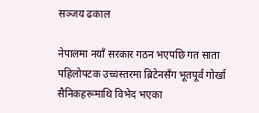सञ्जय ढकाल

नेपालमा नयाँ सरकार गठन भएपछि गत साता पहिलोपटक उच्चस्तरमा ब्रिटेनसँग भूतपूर्व गोर्खा सैनिकहरूमाथि विभेद भएका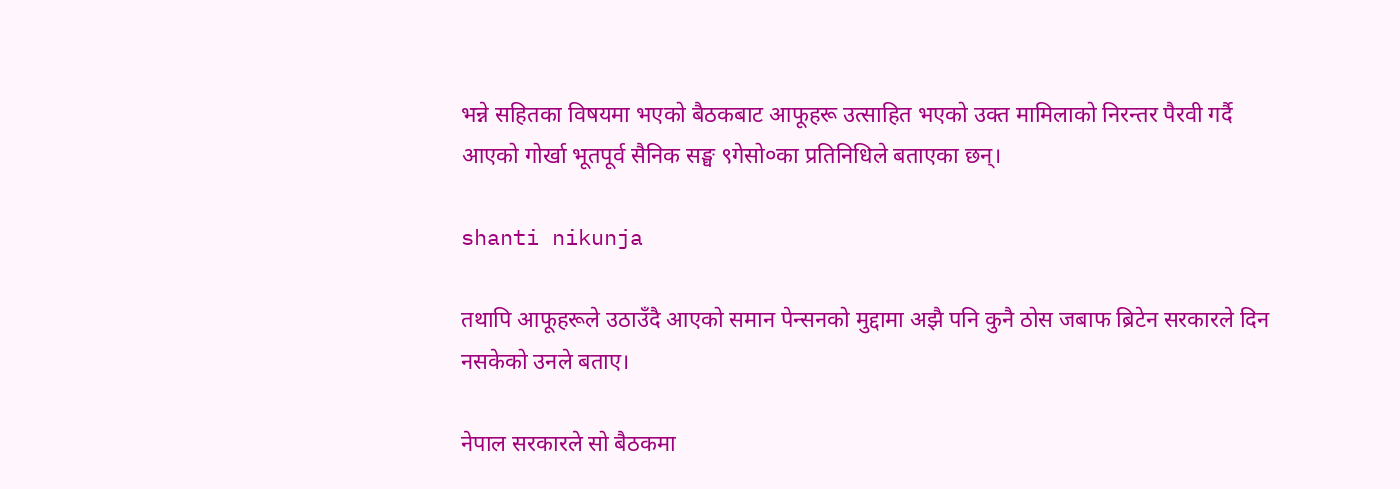भन्ने सहितका विषयमा भएको बैठकबाट आफूहरू उत्साहित भएको उक्त मामिलाको निरन्तर पैरवी गर्दै आएको गोर्खा भूतपूर्व सैनिक सङ्घ ९गेसो०का प्रतिनिधिले बताएका छन्।

shanti nikunja

तथापि आफूहरूले उठाउँदै आएको समान पेन्सनको मुद्दामा अझै पनि कुनै ठोस जबाफ ब्रिटेन सरकारले दिन नसकेको उनले बताए।

नेपाल सरकारले सो बैठकमा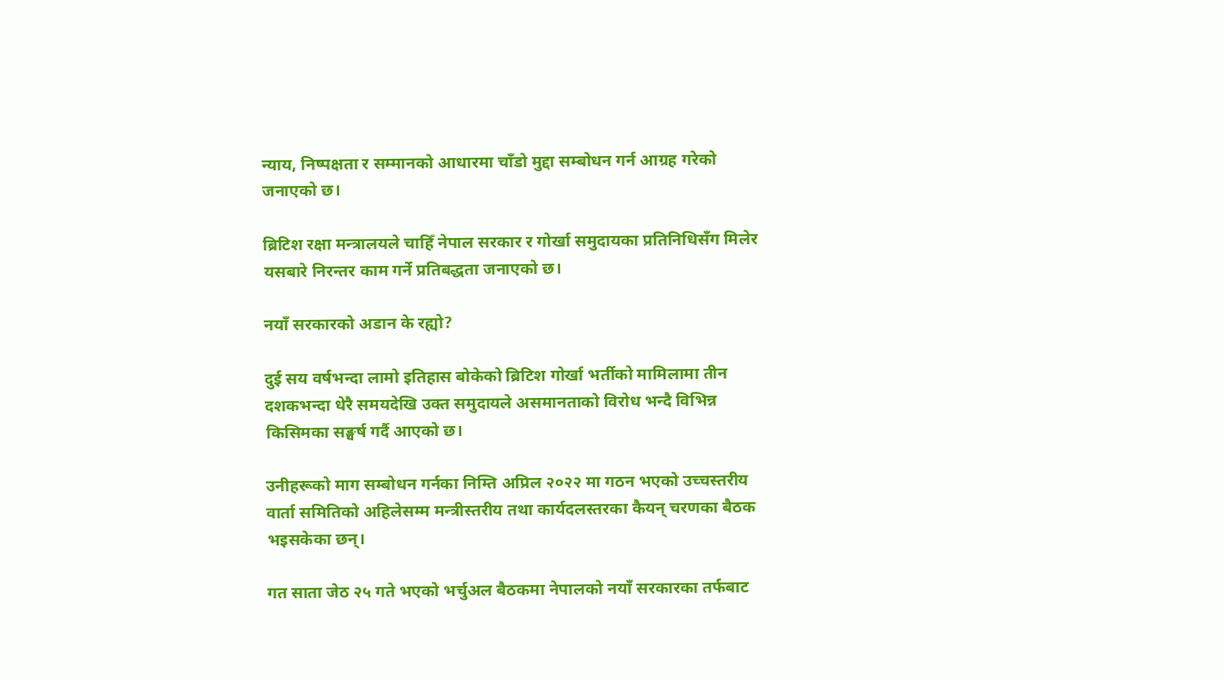न्याय, निष्पक्षता र सम्मानको आधारमा चाँडो मुद्दा सम्बोधन गर्न आग्रह गरेको जनाएको छ।

ब्रिटिश रक्षा मन्त्रालयले चाहिँ नेपाल सरकार र गोर्खा समुदायका प्रतिनिधिसँग मिलेर यसबारे निरन्तर काम गर्ने प्रतिबद्धता जनाएको छ।

नयाँ सरकारको अडान के रह्यो?

दुई सय वर्षभन्दा लामो इतिहास बोकेको ब्रिटिश गोर्खा भर्तीको मामिलामा तीन दशकभन्दा धेरै समयदेखि उक्त समुदायले असमानताको विरोध भन्दै विभिन्न किसिमका सङ्घर्ष गर्दै आएको छ।

उनीहरूको माग सम्बोधन गर्नका निम्ति अप्रिल २०२२ मा गठन भएको उच्चस्तरीय वार्ता समितिको अहिलेसम्म मन्त्रीस्तरीय तथा कार्यदलस्तरका कैयन् चरणका बैठक भइसकेका छन्।

गत साता जेठ २५ गते भएको भर्चुअल बैठकमा नेपालको नयाँ सरकारका तर्फबाट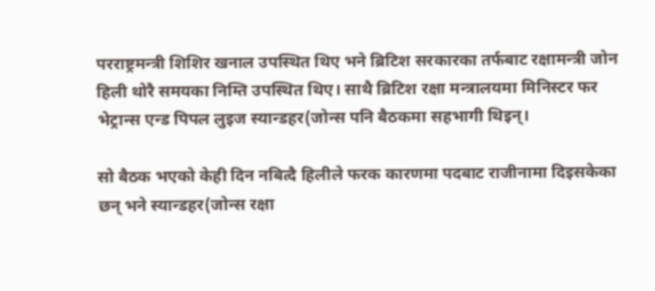परराष्ट्रमन्त्री शिशिर खनाल उपस्थित थिए भने ब्रिटिश सरकारका तर्फबाट रक्षामन्त्री जोन हिली थोरै समयका निम्ति उपस्थित थिए। साथै ब्रिटिश रक्षा मन्त्रालयमा मिनिस्टर फर भेट्रान्स एन्ड पिपल लुइज स्यान्डहर(जोन्स पनि बैठकमा सहभागी थिइन्।

सो बैठक भएको केही दिन नबित्दै हिलीले फरक कारणमा पदबाट राजीनामा दिइसकेका छन् भने स्यान्डहर(जोन्स रक्षा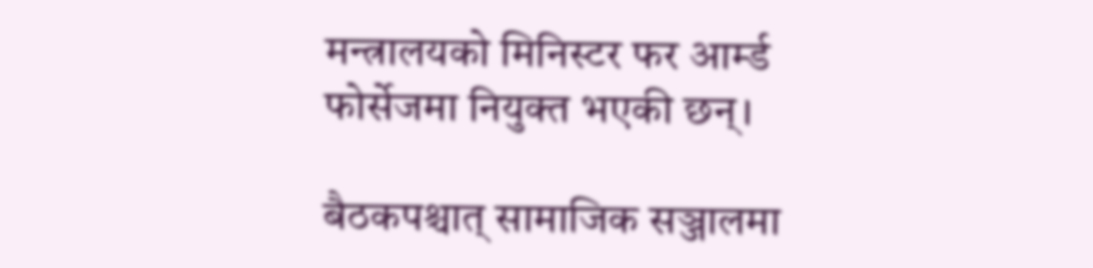मन्त्रालयको मिनिस्टर फर आर्म्ड फोर्सेजमा नियुक्त भएकी छन्।

बैठकपश्चात् सामाजिक सञ्जालमा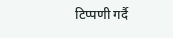टिप्पणी गर्दै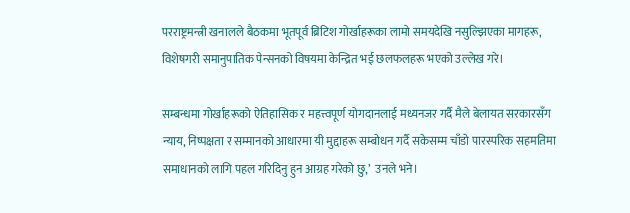परराष्ट्रमन्त्री खनालले बैठकमा भूतपूर्व ब्रिटिश गोर्खाहरूका लामो समयदेखि नसुल्झिएका मागहरू, विशेषगरी समानुपातिक पेन्सनको विषयमा केन्द्रित भई छलफलहरू भएको उल्लेख गरे।

सम्बन्धमा गोर्खाहरूको ऐतिहासिक र महत्त्वपूर्ण योगदानलाई मध्यनजर गर्दै मैले बेलायत सरकारसँग न्याय, निष्पक्षता र सम्मानको आधारमा यी मुद्दाहरू सम्बोधन गर्दै सकेसम्म चाँडो पारस्परिक सहमतिमा समाधानको लागि पहल गरिदिनु हुन आग्रह गरेको छु,’  उनले भने।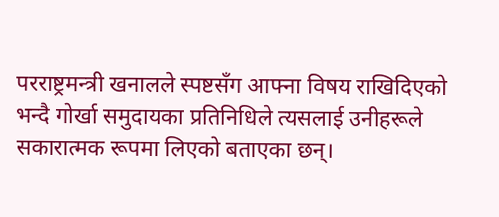परराष्ट्रमन्त्री खनालले स्पष्टसँग आफ्ना विषय राखिदिएको भन्दै गोर्खा समुदायका प्रतिनिधिले त्यसलाई उनीहरूले सकारात्मक रूपमा लिएको बताएका छन्।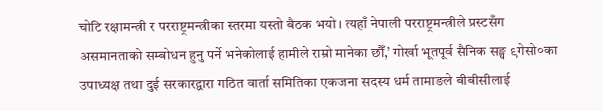चोटि रक्षामन्त्री र परराष्ट्रमन्त्रीका स्तरमा यस्तो बैठक भयो। त्यहाँ नेपाली परराष्ट्रमन्त्रीले प्रस्टसँग असमानताको सम्बोधन हुनु पर्ने भनेकोलाई हामीले राम्रो मानेका छौँ,’ गोर्खा भूतपूर्व सैनिक सङ्घ ९गेसो०का उपाध्यक्ष तथा दुई सरकारद्वारा गठित वार्ता समितिका एकजना सदस्य धर्म तामाङले बीबीसीलाई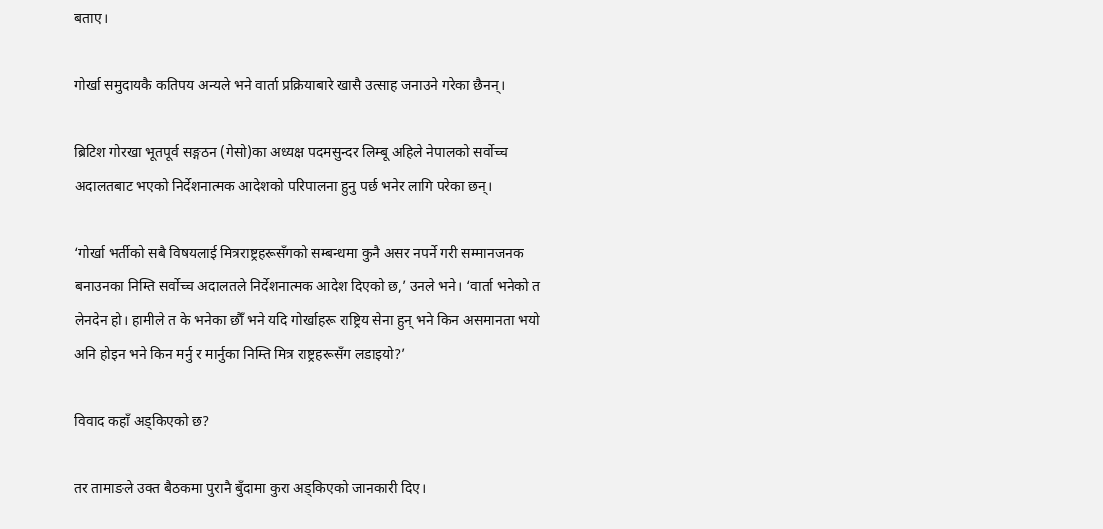बताए।

गोर्खा समुदायकै कतिपय अन्यले भने वार्ता प्रक्रियाबारे खासै उत्साह जनाउने गरेका छैनन्।

ब्रिटिश गोरखा भूतपूर्व सङ्गठन (गेसो)का अध्यक्ष पदमसुन्दर लिम्बू अहिले नेपालको सर्वोच्च अदालतबाट भएको निर्देशनात्मक आदेशको परिपालना हुनु पर्छ भनेर लागि परेका छन्।

‘गोर्खा भर्तीको सबै विषयलाई मित्रराष्ट्रहरूसँगको सम्बन्धमा कुनै असर नपर्ने गरी सम्मानजनक बनाउनका निम्ति सर्वोच्च अदालतले निर्देशनात्मक आदेश दिएको छ,’ उनले भने। ‘वार्ता भनेको त लेनदेन हो। हामीले त के भनेका छौँ भने यदि गोर्खाहरू राष्ट्रिय सेना हुन् भने किन असमानता भयो अनि होइन भने किन मर्नु र मार्नुका निम्ति मित्र राष्ट्रहरूसँग लडाइयो?’

विवाद कहाँ अड्किएको छ?

तर तामाङले उक्त बैठकमा पुरानै बुँदामा कुरा अड्किएको जानकारी दिए।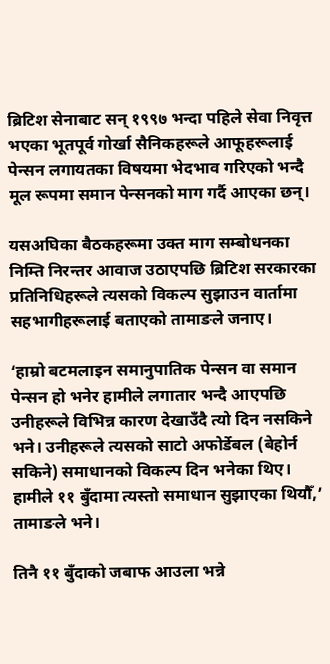ब्रिटिश सेनाबाट सन् १९९७ भन्दा पहिले सेवा निवृत्त भएका भूतपूर्व गोर्खा सैनिकहरूले आफूहरूलाई पेन्सन लगायतका विषयमा भेदभाव गरिएको भन्दै मूल रूपमा समान पेन्सनको माग गर्दै आएका छन्।

यसअघिका बैठकहरूमा उक्त माग सम्बोधनका निम्ति निरन्तर आवाज उठाएपछि ब्रिटिश सरकारका प्रतिनिधिहरूले त्यसको विकल्प सुझाउन वार्तामा सहभागीहरूलाई बताएको तामाङले जनाए।

‘हाम्रो बटमलाइन समानुपातिक पेन्सन वा समान पेन्सन हो भनेर हामीले लगातार भन्दै आएपछि उनीहरूले विभिन्न कारण देखाउँदै त्यो दिन नसकिने भने। उनीहरूले त्यसको साटो अफोर्डेबल (बेहोर्न सकिने) समाधानको विकल्प दिन भनेका थिए। हामीले ११ बुँदामा त्यस्तो समाधान सुझाएका थियौँ,’ तामाङले भने।

तिनै ११ बुँदाको जबाफ आउला भन्ने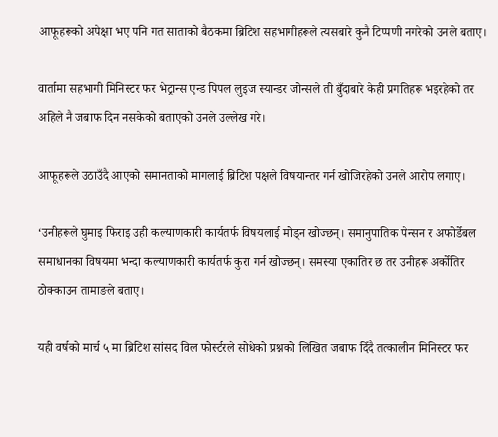आफूहरूको अपेक्षा भए पनि गत साताको बैठकमा ब्रिटिश सहभागीहरूले त्यसबारे कुनै टिप्पणी नगरेको उनले बताए।

वार्तामा सहभागी मिनिस्टर फर भेट्रान्स एन्ड पिपल लुइज स्यान्डर जोन्सले ती बुँदाबारे केही प्रगतिहरू भइरहेको तर अहिले नै जबाफ दिन नसकेको बताएको उनले उल्लेख गरे।

आफूहरूले उठाउँदै आएको समानताको मागलाई ब्रिटिश पक्षले विषयान्तर गर्न खोजिरहेको उनले आरोप लगाए।

‘उनीहरूले घुमाइ फिराइ उही कल्याणकारी कार्यतर्फ विषयलाई मोड्न खोज्छन्। समानुपातिक पेन्सन र अफोर्डेबल समाधानका विषयमा भन्दा कल्याणकारी कार्यतर्फ कुरा गर्न खोज्छन्। समस्या एकातिर छ तर उनीहरू अर्कोतिर ठोक्काउन तामाङले बताए।

यही वर्षको मार्च ५ मा ब्रिटिश सांसद विल फोर्स्टरले सोधेको प्रश्नको लिखित जबाफ दिँदै तत्कालीन मिनिस्टर फर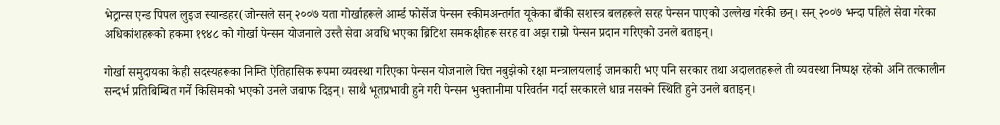भेट्रान्स एन्ड पिपल लुइज स्यान्डहर(जोन्सले सन् २००७ यता गोर्खाहरूले आर्म्ड फोर्सेज पेन्सन स्कीमअन्तर्गत यूकेका बाँकी सशस्त्र बलहरूले सरह पेन्सन पाएको उल्लेख गरेकी छन्। सन् २००७ भन्दा पहिले सेवा गरेका अधिकांशहरूको हकमा १९४८ को गोर्खा पेन्सन योजनाले उस्तै सेवा अवधि भएका ब्रिटिश समकक्षीहरू सरह वा अझ राम्रो पेन्सन प्रदान गरिएको उनले बताइन्।

गोर्खा समुदायका केही सदस्यहरूका निम्ति ऐतिहासिक रूपमा व्यवस्था गरिएका पेन्सन योजनाले चित्त नबुझेको रक्षा मन्त्रालयलाई जानकारी भए पनि सरकार तथा अदालतहरूले ती व्यवस्था निष्पक्ष रहेको अनि तत्कालीन सन्दर्भ प्रतिबिम्बित गर्ने किसिमको भएको उनले जबाफ दिइन्। साथै भूतप्रभावी हुने गरी पेन्सन भुक्तानीमा परिवर्तन गर्दा सरकारले धान्न नसक्ने स्थिति हुने उनले बताइन्।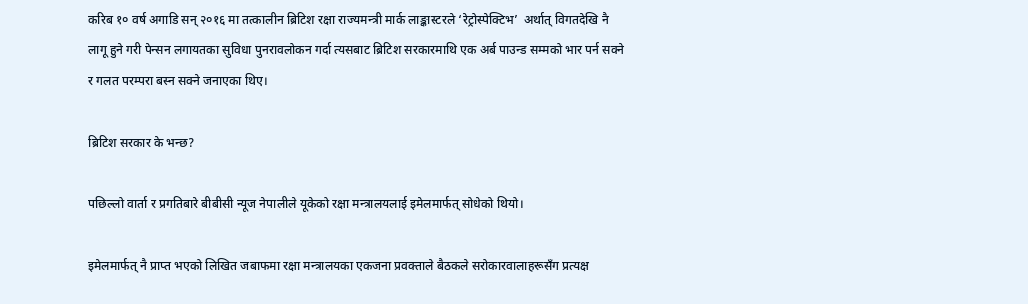करिब १० वर्ष अगाडि सन् २०१६ मा तत्कालीन ब्रिटिश रक्षा राज्यमन्त्री मार्क लाङ्कास्टरले ‘रेट्रोस्पेक्टिभ’  अर्थात् विगतदेखि नै लागू हुने गरी पेन्सन लगायतका सुविधा पुनरावलोकन गर्दा त्यसबाट ब्रिटिश सरकारमाथि एक अर्ब पाउन्ड सम्मको भार पर्न सक्ने र गलत परम्परा बस्न सक्ने जनाएका थिए।

ब्रिटिश सरकार के भन्छ?

पछिल्लो वार्ता र प्रगतिबारे बीबीसी न्यूज नेपालीले यूकेको रक्षा मन्त्रालयलाई इमेलमार्फत् सोधेको थियो।

इमेलमार्फत् नै प्राप्त भएको लिखित जबाफमा रक्षा मन्त्रालयका एकजना प्रवक्ताले बैठकले सरोकारवालाहरूसँग प्रत्यक्ष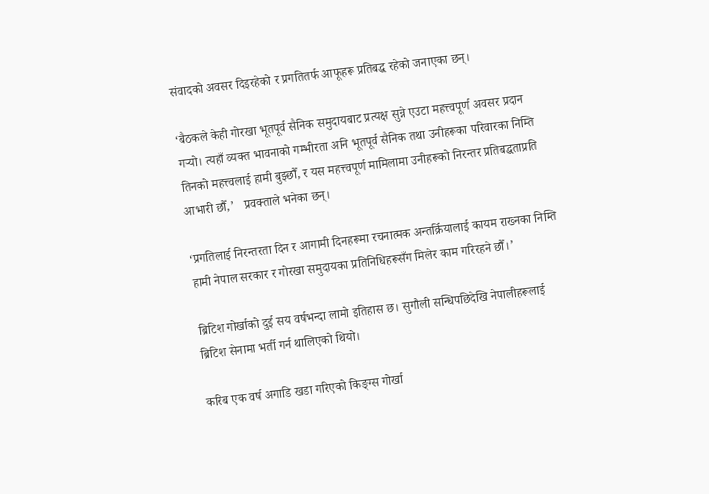संवादको अवसर दिइरहेको र प्रगतितर्फ आफूहरू प्रतिबद्ध रहेको जनाएका छन्।

‘बैठकले केही गोरखा भूतपूर्व सैनिक समुदायबाट प्रत्यक्ष सुन्ने एउटा महत्त्वपूर्ण अवसर प्रदान गर्‍यो। त्यहाँ व्यक्त भावनाको गम्भीरता अनि भूतपूर्व सैनिक तथा उनीहरूका परिवारका निम्ति तिनको महत्त्वलाई हामी बुझ्छौँ, र यस महत्त्वपूर्ण मामिलामा उनीहरूको निरन्तर प्रतिबद्धताप्रति आभारी छौँ,’   प्रवक्ताले भनेका छन्।

‘प्रगतिलाई निरन्तरता दिन र आगामी दिनहरूमा रचनात्मक अन्तर्क्रियालाई कायम राख्नका निम्ति हामी नेपाल सरकार र गोरखा समुदायका प्रतिनिधिहरूसँग मिलेर काम गरिरहने छौँ।’

ब्रिटिश गोर्खाको दुई सय वर्षभन्दा लामो इतिहास छ। सुगौली सन्धिपछिदेखि नेपालीहरूलाई ब्रिटिश सेनामा भर्ती गर्न थालिएको थियो।

करिब एक वर्ष अगाडि खडा गरिएको किङ्ग्स गोर्खा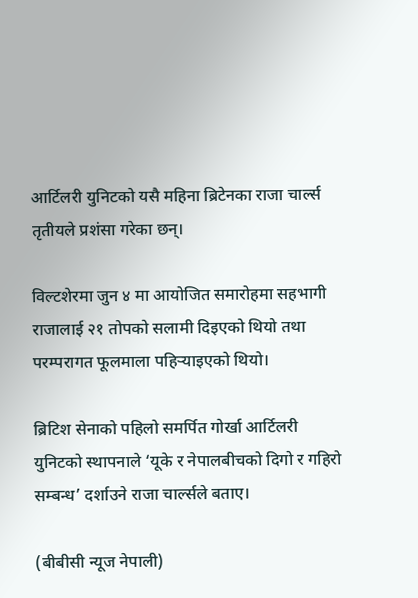आर्टिलरी युनिटको यसै महिना ब्रिटेनका राजा चार्ल्स तृतीयले प्रशंसा गरेका छन्।

विल्टशेरमा जुन ४ मा आयोजित समारोहमा सहभागी राजालाई २१ तोपको सलामी दिइएको थियो तथा परम्परागत फूलमाला पहिर्‍याइएको थियो।

ब्रिटिश सेनाको पहिलो समर्पित गोर्खा आर्टिलरी युनिटको स्थापनाले ‘यूके र नेपालबीचको दिगो र गहिरो सम्बन्ध’ दर्शाउने राजा चार्ल्सले बताए।

(बीबीसी न्यूज नेपाली)